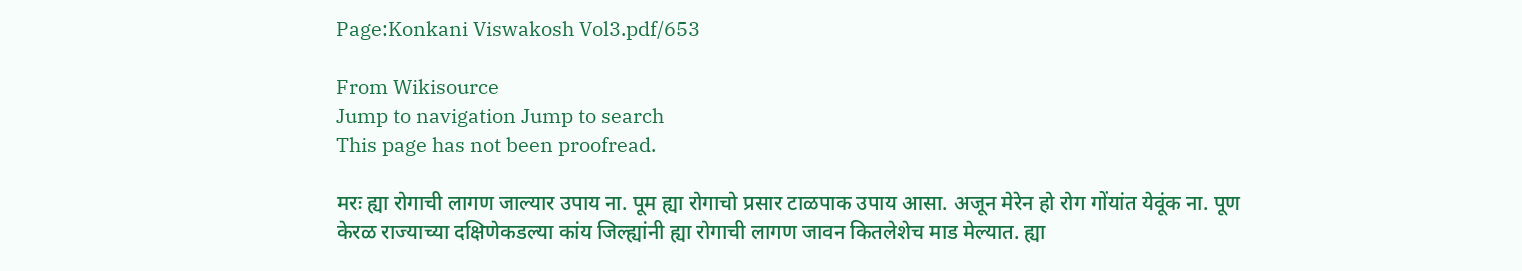Page:Konkani Viswakosh Vol3.pdf/653

From Wikisource
Jump to navigation Jump to search
This page has not been proofread.

मरः ह्या रोगाची लागण जाल्यार उपाय ना. पूम ह्या रोगाचो प्रसार टाळपाक उपाय आसा. अजून मेरेन हो रोग गोंयांत येवूंक ना. पूण केरळ राज्याच्या दक्षिणेकडल्या कांय जिल्ह्यांनी ह्या रोगाची लागण जावन कितलेशेच माड मेल्यात. ह्या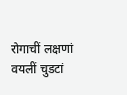रोगाचीं लक्षणां वयलीं चुडटां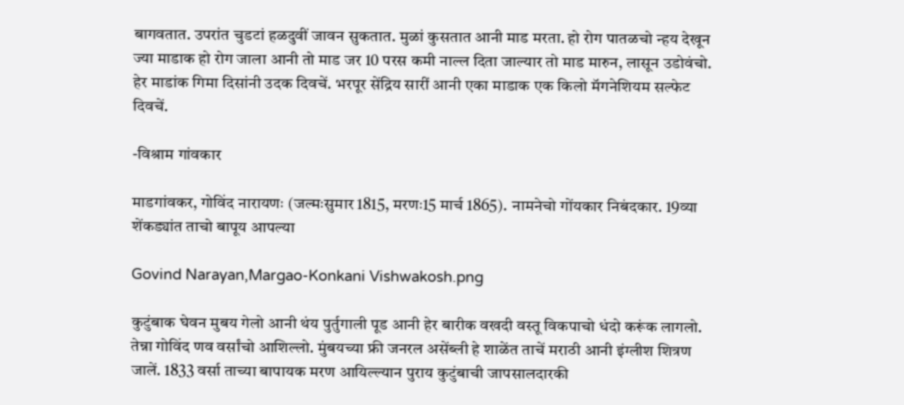बागवतात. उपरांत चुडटां हळदुवीं जावन सुकतात. मुळां कुसतात आनी माड मरता. हो रोग पातळचो न्हय देखून ज्या माडाक हो रोग जाला आनी तो माड जर 10 परस कमी नाल्ल दिता जाल्यार तो माड मारुन, लासून उडोवंचो. हेर माडांक गिमा दिसांनी उदक दिवचें. भरपूर सेंद्रिय सारीं आनी एका माडाक एक किलो मॅगनेशियम सल्फेट दिवचें.

-विश्राम गांवकार

माडगांवकर, गोविंद नारायणः (जल्मःसुमार 1815, मरणः15 मार्च 1865). नामनेचो गोंयकार निबंदकार. 19व्या शेंकड्यांत ताचो बापूय आपल्या

Govind Narayan,Margao-Konkani Vishwakosh.png

कुटुंबाक घेवन मुबय गेलो आनी थंय पुर्तुगाली पूड आनी हेर बारीक वखदी वस्तू विकपाचो धंदो करूंक लागलो. तेन्ना गोविंद णव वर्सांचो आशिल्लो. मुंबयच्या फ्री जनरल असेंब्ली हे शाळेंत ताचें मराठी आनी इंग्लीश शित्रण जालें. 1833 वर्सा ताच्या बापायक मरण आयिल्ल्यान पुराय कुटुंबाची जापसालदारकी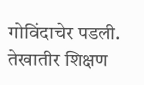गोविंदाचेर पडली. तेखातीर शिक्षण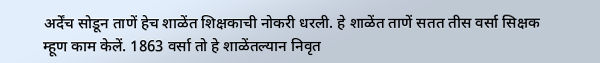अर्देंच सोडून ताणें हेच शाळेंत शिक्षकाची नोकरी धरली. हे शाळेंत ताणें सतत तीस वर्सा सिक्षक म्हूण काम केलें. 1863 वर्सा तो हे शाळेंतल्यान निवृत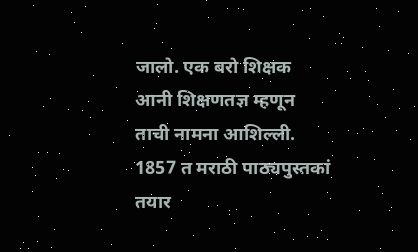जालो. एक बरो शिक्षक आनी शिक्षणतज्ञ म्हणून ताची नामना आशिल्ली. 1857 त मराठी पाठ्यपुस्तकां तयार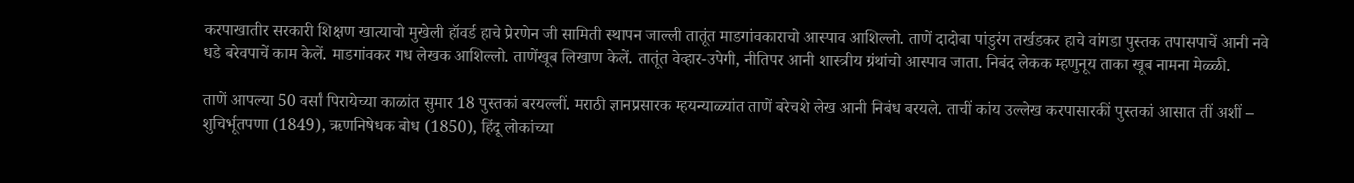करपाखातीर सरकारी शिक्षण खात्याचो मुखेली हॉवर्ड हाचे प्रेरणेन जी सामिती स्थापन जाल्ली तातूंत माडगांवकाराचो आस्पाव आशिल्लो. ताणें दादोबा पांडुरंग तर्खडकर हाचे वांगडा पुस्तक तपासपाचें आनी नवे धडे बरेवपाचें काम केलें. माडगांवकर गध लेखक आशिल्लो. ताणेंखूब लिखाण केलें. तातूंत वेव्हार-उपेगी, नीतिपर आनी शास्त्रीय ग्रंथांचो आस्पाव जाता. निबंद लेकक म्हणुनूय ताका खूब नामना मेळ्ळी.

ताणें आपल्या 50 वर्सां पिरायेच्या काळांत सुमार 18 पुस्तकां बरयल्लीं. मराठी ज्ञानप्रसारक म्हयन्याळ्यांत ताणें बरेचशे लेख आनी निबंध बरयले. ताचीं कांय उल्लेख करपासारकीं पुस्तकां आसात तीं अशीं – शुचिर्भूतपणा (1849), ऋणनिषेधक बोध (1850), हिंदू लोकांच्या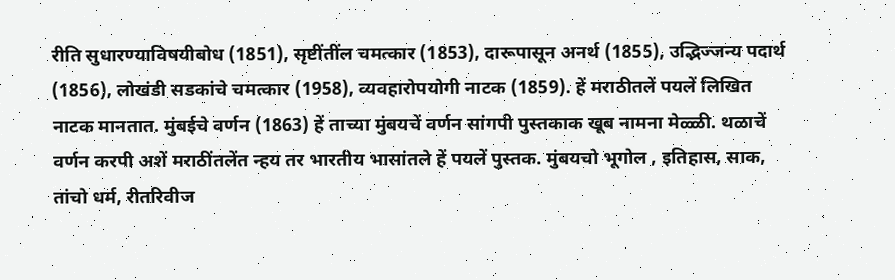रीति सुधारण्याविषयीबोध (1851), सृष्टींतींल चमत्कार (1853), दारूपासून अनर्थ (1855), उद्भिज्जन्य पदार्थ (1856), लोखंडी सडकांचे चमत्कार (1958), व्यवहारोपयोगी नाटक (1859). हें मराठीतलें पयलें लिखित नाटक मानतात. मुंबईचे वर्णन (1863) हें ताच्या मुंबयचें वर्णन सांगपी पुस्तकाक खूब नामना मेळ्ळी. थळाचें वर्णन करपी अशें मराठींतलेंत न्हय तर भारतीय भासांतले हें पयलें पुस्तक. मुंबयचो भूगोल , इतिहास, साक, तांचो धर्म, रीतरिवीज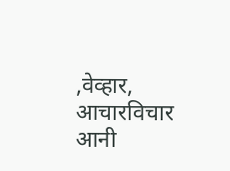,वेव्हार, आचारविचार आनी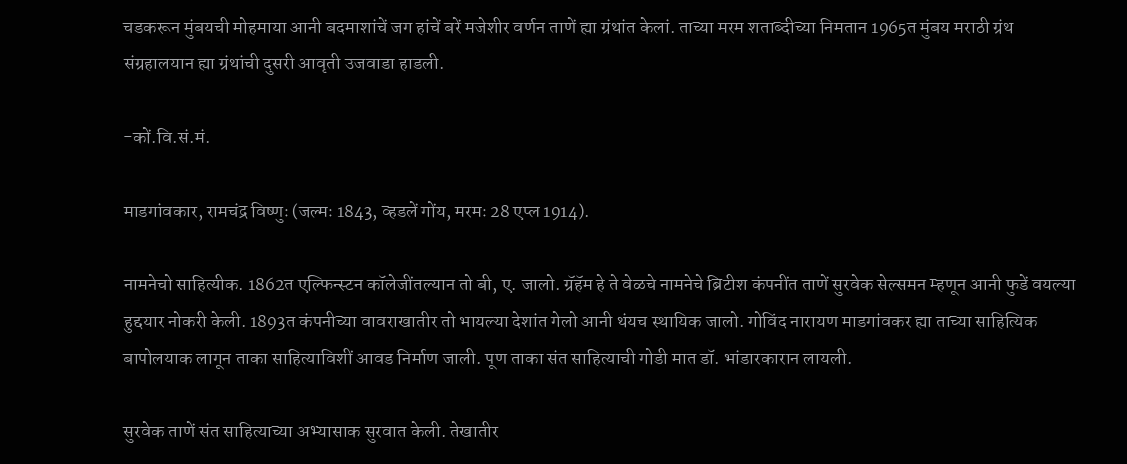चडकरून मुंबयची मोहमाया आनी बदमाशांचें जग हांचें बरें मजेशीर वर्णन ताणें ह्या ग्रंथांत केलां. ताच्या मरम शताब्दीच्या निमतान 1965त मुंबय मराठी ग्रंथ संग्रहालयान ह्या ग्रंथांची दुसरी आवृती उजवाडा हाडली.

-कों.वि.सं.मं.

माडगांवकार, रामचंद्र विष्णुः (जल्मः 1843, व्हडलें गोंय, मरमः 28 एप्ल 1914).

नामनेचो साहित्यीक. 1862त एल्फिन्स्टन कॉलेजींतल्यान तो बी, ए. जालो. ग्रॅहॅम हे ते वेळचे नामनेचे ब्रिटीश कंपनींत ताणें सुरवेक सेल्समन म्हणून आनी फुडें वयल्या हुद्दयार नोकरी केली. 1893त कंपनीच्या वावराखातीर तो भायल्या देशांत गेलो आनी थंयच स्थायिक जालो. गोविंद नारायण माडगांवकर ह्या ताच्या साहित्यिक बापोलयाक लागून ताका साहित्याविशीं आवड निर्माण जाली. पूण ताका संत साहित्याची गोडी मात डॉ. भांडारकारान लायली.

सुरवेक ताणें संत साहित्याच्या अभ्यासाक सुरवात केली. तेखातीर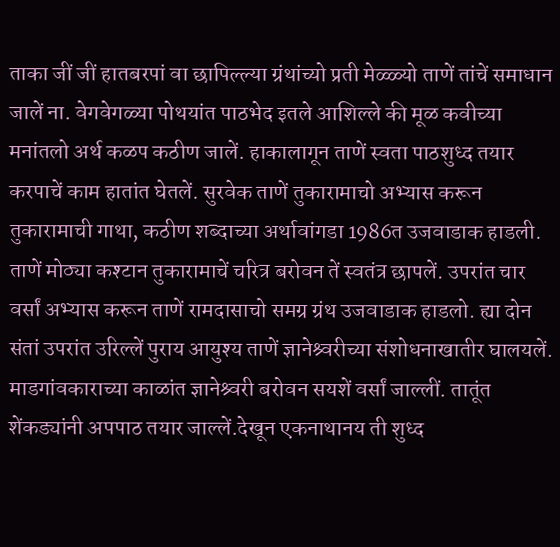ताका जीं जीं हातबरपां वा छापिल्ल्या ग्रंथांच्यो प्रती मेळ्ळ्यो ताणें तांचें समाधान जालें ना. वेगवेगळ्या पोथयांत पाठभेद इतले आशिल्ले की मूळ कवीच्या मनांतलो अर्थ कळप कठीण जालें. हाकालागून ताणें स्वता पाठशुध्द तयार करपाचें काम हातांत घेतलें. सुरवेक ताणें तुकारामाचो अभ्यास करून तुकारामाची गाथा, कठीण शब्दाच्या अर्थावांगडा 1986त उजवाडाक हाडली. ताणें मोठ्या कश्टान तुकारामाचें चरित्र बरोवन तें स्वतंत्र छापलें. उपरांत चार वर्सां अभ्यास करून ताणें रामदासाचो समग्र ग्रंथ उजवाडाक हाडलो. ह्या दोन संतां उपरांत उरिल्लें पुराय आयुश्य ताणें ज्ञानेश्र्वरीच्या संशोधनाखातीर घालयलें. माडगांवकाराच्या काळांत ज्ञानेश्र्वरी बरोवन सयशें वर्सां जाल्लीं. तातूंत शेंकड्यांनी अपपाठ तयार जाल्लें.देखून एकनाथानय ती शुध्द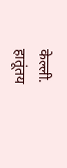केल्ली. हातूंतय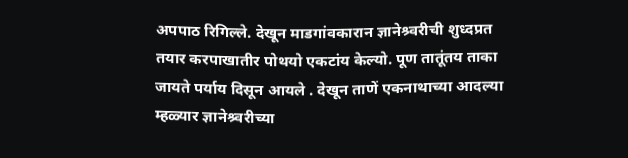अपपाठ रिगिल्ले. देखून माडगांवकारान ज्ञानेश्र्वरीची शुध्दप्रत तयार करपाखातीर पोथयो एकटांय केल्यो. पूण तातूंतय ताका जायते पर्याय दिसून आयले . देखून ताणें एकनाथाच्या आदल्या म्हळ्यार ज्ञानेश्र्वरीच्या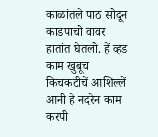काळांतले पाठ सोदून काडपाचो वावर हातांत घेतलो. हें व्हड काम खुबूच किचकटीचें आशिल्लें आनी हे नदरेन काम करपी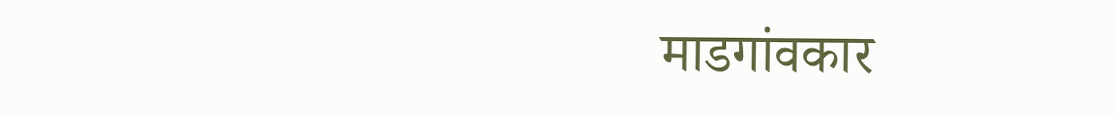माडगांवकार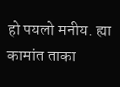हो पयलो मनीय. ह्या कामांत ताका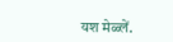यश मेळ्लें.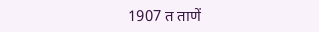1907 त ताणें